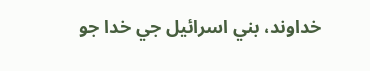خداوند، بني اسرائيل جي خدا جو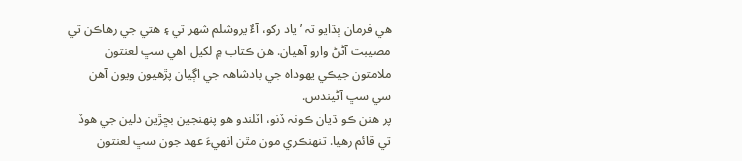هي فرمان ٻڌايو تہ ’ياد رکو، آءٌ يروشلم شهر تي ۽ هتي جي رهاڪن تي مصيبت آڻڻ وارو آهيان. هن ڪتاب ۾ لکيل اهي سڀ لعنتون ملامتون جيڪي يهوداہ جي بادشاهہ جي اڳيان پڙهيون ويون آهن سي سڀ آڻيندس.
پر هنن ڪو ڌيان ڪونہ ڏنو، اٽلندو هو پنهنجين بڇڙين دلين جي هوڏ تي قائم رهيا. تنهنڪري مون مٿن انهيءَ عهد جون سڀ لعنتون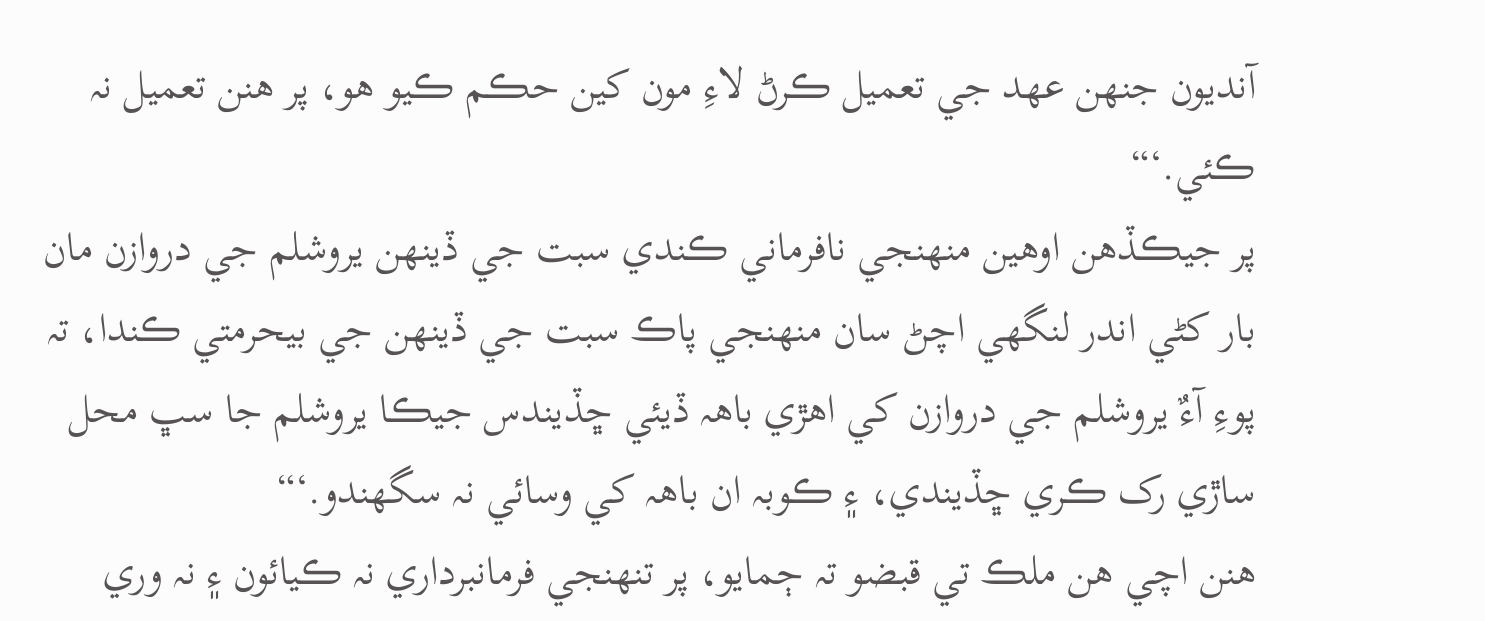آنديون جنهن عهد جي تعميل ڪرڻ لاءِ مون کين حڪم ڪيو هو، پر هنن تعميل نہ ڪئي.‘“
پر جيڪڏهن اوهين منهنجي نافرماني ڪندي سبت جي ڏينهن يروشلم جي دروازن مان بار کڻي اندر لنگھي اچڻ سان منهنجي پاڪ سبت جي ڏينهن جي بيحرمتي ڪندا، تہ پوءِ آءٌ يروشلم جي دروازن کي اهڙي باهہ ڏيئي ڇڏيندس جيڪا يروشلم جا سڀ محل ساڙي رک ڪري ڇڏيندي، ۽ ڪوبہ ان باهہ کي وسائي نہ سگھندو.‘“
هنن اچي هن ملڪ تي قبضو تہ ڄمايو، پر تنهنجي فرمانبرداري نہ ڪيائون ۽ نہ وري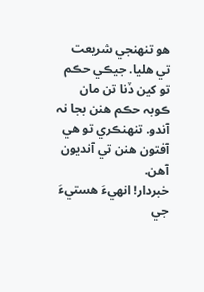هو تنهنجي شريعت تي هليا. جيڪي حڪم تو کين ڏنا تن مان ڪوبہ حڪم هنن بجا نہ آندو. تنهنڪري تو هي آفتون هنن تي آنديون آهن.
خبردار! انهيءَ هستيءَ جي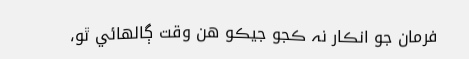فرمان جو انڪار نہ ڪجو جيڪو هن وقت ڳالهائي ٿو،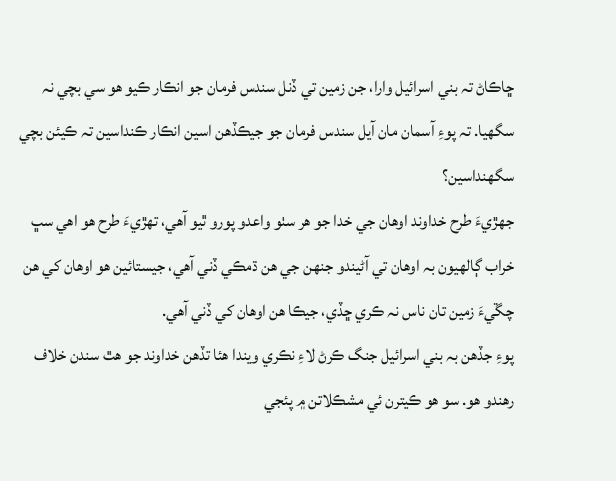ڇاڪاڻ تہ بني اسرائيل وارا، جن زمين تي ڏنل سندس فرمان جو انڪار ڪيو هو سي بچي نہ سگھيا. تہ پوءِ آسمان مان آيل سندس فرمان جو جيڪڏهن اسين انڪار ڪنداسين تہ ڪيئن بچي سگھنداسين؟
جهڙيءَ طرح خداوند اوهان جي خدا جو هر سٺو واعدو پورو ٿيو آهي، تهڙيءَ طرح هو اهي سڀ خراب ڳالهيون بہ اوهان تي آڻيندو جنهن جي هن ڌمڪي ڏني آهي، جيستائين هو اوهان کي هن چڱيءَ زمين تان ناس نہ ڪري ڇڏي، جيڪا هن اوهان کي ڏني آهي.
پوءِ جڏهن بہ بني اسرائيل جنگ ڪرڻ لاءِ نڪري ويندا هئا تڏهن خداوند جو هٿ سندن خلاف رهندو هو. سو هو ڪيترن ئي مشڪلاتن ۾ پئجي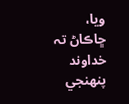ويا، ڇاڪاڻ تہ خداوند پنهنجي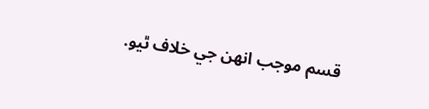قسم موجب انهن جي خلاف ٿيو.